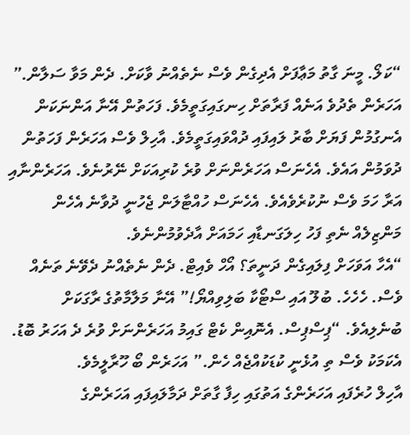“ކަލޯ. މީނަ ގާތު މަޢާފަށް އެދިގެން ވެސް ނެތެއްނު ވާކަށް. ދެން މަވާ ސަލާން.” އަހަރެން ތެދުވެ އަނެއް ފަރާތަށް ހިނގައިގަތީމެވެ. ފަހަތުން އޭނާ އަންނަކަން އެނގުމުން ފަޔަށް ބާރު ލައިފައި ދުއްވައިގަތީމެވެ. އާހިލް ވެސް އަހަރެން ފަހަތުން ދުވަމުން އައެވެ. އެހެނަސް އަހަރެންނަށް ވުރެ ކުރިއަކަށް ނޭރުނެވެ. އަހަރެންނާއި އަރާ ހަމަ ވެސް ނުކުރެވެއެވެ. އެހެނަސް ހުއްޓާލަން ޖެހުނީ ދުވާނެ އެހެން މަންޒިލެއް ނެތި ފަހު ހިލަގަނޑާއި ހަމައަށް އާދެވުމުންނެވެ.
“އެހާ އަވަހަށް ފިލައިގެން ދަނީތަ؟ އޯހް ވެއިޓް. ދެން ނެތެއްނު ދެވޭނެ ތަނެއް ވެސް. ހެހެހެ. ބުލޫ އައި ސްޓޯކާ ބަލިވިއްޔޯ!” އޭނާ މަލާމާތުގެ ރާގަކަށް ބުނެލިއެވެ. “ޕިސްޕިސް. އެނޮއިން ކެޓް ގައިމު އަހަރެންނަށް ވުރެ ދެ އަހަރު ބޮޑު. އެކަމަކު ވެސް ތި އުޅެނީ ކުޑަކުއްޖެއް ހެން.” އަހަރެން ބޯ ހޫރާލީމެވެ.
އާހިލް ހުރެފައި އަހަރެންގެ އަތުގައި ހިފާ ގާތަށް ދަމާލައިފައި އަހަރެންގެ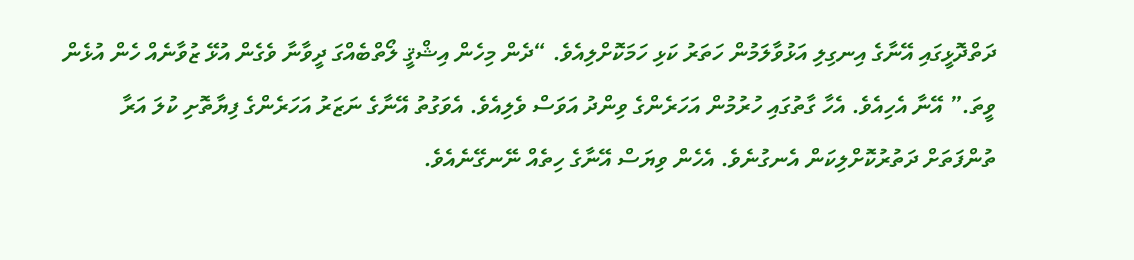ދަތްދޮޅީގައި އޭނާގެ އިނގިލި އަޅުވާލަމުން ހަތަރު ކަޅި ހަމަކޮށްލިއެވެ. “ދެން މިހެން އިޝްޤީ ލޯތްބެއްގަ ދީވާނާ ވެގެން އުޅޭ ޒުވާނެއް ހެން އުޅެން ވީތަ.” އޭނާ އެހިއެވެ. އެހާ ގާތުގައި ހުރުމުން އަހަރެންގެ ވިންދު އަވަސް ވެލިއެވެ. އެވަގުތު އޭނާގެ ނަޒަރު އަހަރެންގެ ފިޔާތޮށި ކުލަ އަރާ ތުންފަތަށް ދަތުރުކޮށްލިކަން އެނގުނެވެ. އެހެން ވިޔަސް އޭނާގެ ހިތެއް ނޭނގޭނެއެވެ.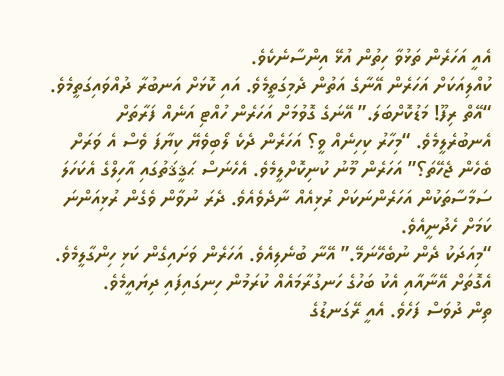އެއީ އަހަރެން ތަޅުވާ ހިތުން އުޅޭ އިންސާނެކެވެ.
ކުއްލިއަކަށް އަހަރެން އޭނާގެ އަތުން ދެމިގަތީމެވެ. އައި ކޮޅަށް އަނބުރާ ދުއްވައިގަތީމެވެ. “އޭތް ރިފޫ! މަޑުކޮށްބަލަ.” އޭނަގެ ގޮވުމަށް އަހަރެން ހުއްޓި އަނެއް ފަރާތަށް އެނބުރެލީމެވެ. “މިހާރު ކިހިނެއް ވީ؟ އަހަރެން ދެކެ ލޯބިވެޔޭ ކިޔާފަ ވެސް އެ ވަރަށް ބެހެން ޖެހޭތަ؟” އަހަރެން މޫނު ކުނިކޮށްލީމެވެ. އެހެނަސް ޙަޤީޤަތުގައި އާހިލްގެ އެކަހަލަ ސަމާސާތަކުން އަހަރެންނަކަށް ރުޅިއެއް ނާދެވެއެވެ. ދެރަ ނުވާން ވެގެން ރުޅިއަންނަ ކަމަށް ހެދުނީއެވެ.
“މިއަދަކު ދެން ނުބެހޭނަމޭ.” އޭނާ ބުނެލިއެވެ. އަހަރެން ވަށައިގެން ކަޅި ހިންގާލީމެވެ. އެގޮތަށް އޭނާއާއި އެކު ބަހުގެ ހަނގުރާމައެއް ކުރަމުން ހިނގައިފައި ދިޔައީމެވެ.
ތިން ދުވަސް ފަހެވެ. އެއީ ރޭގަނޑުގެ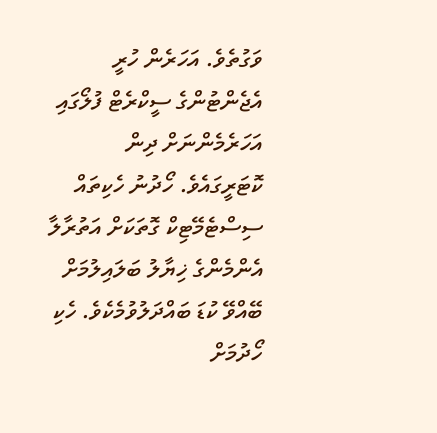ވަގުތެވެ. އަހަރެން ހުރީ އެޖެންޓުންގެ ސީކްރެޓް ފުލޯގައި އަހަރެމެންނަށް ދިން ކޮޓަރީގައެވެ. ހޯދުނު ހެކިތައް ސިސްޓެމޭޓިކް ގޮތަކަށް އަތުރާލާ އެންމެންގެ ޚިޔާލު ބަލައިލުމަށް ބޭއްވޭ ކުޑަ ބައްދަލުވުމެކެވެ. ހެކި ހޯދުމަށް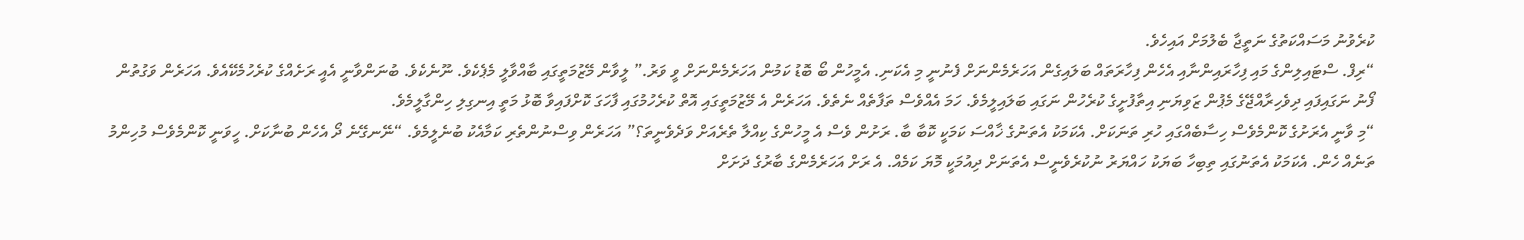ކުރެވުނު މަސައްކަތުގެ ނަތީޖާ ބެލުމަށް އައިހެވެ.
“ރިފް. ސްޓައިލިންގެ މައި ފިހާރައިންނާއި އެހެން ފިހާރަތައް ބަލައިގެން އަހަރެމެންނަށް ފެނުނީ މި އެކަނި. އެމީހުން ބޯ ބޮޑު ކަމުން އަހަރެމެންނަށް ވީ ވަރު.” ލީވާން މޭޒުމަތީގައި ބާއްވާލީ މެޕެކެވެ. ނޫނެކެވެ. ބުނަންވާނީ އެއީ ރަށެއްގެ ކުރެހުމެކޭއެވެ. އަހަރެން ވަގުތުން ފޯނު ނަގައިފައި ދިވެހިރާއްޖޭގެ މެޕުން ޒަވިޔަނި އިތާފުށީގެ ކުރެހުން ނަގައި ބަލައިލީމެވެ. ހަމަ އެއްވެސް ތަފާތެއް ނެތެވެ. އަހަރެން އެ މޭޒުމަތީގައި އޮތް ކުރެހުމުގައި ފާހަގަ ކޮށްފައިވާ ބޮޅު މަތީ އިނގިލި ހިންގާލީމެވެ.
“މި ވާނީ އެރަށުގެ ކޮންމެވެސް ހިސާބެއްގައި ހުރި ތަނަކަށް. އެކަމަކު އެތަނުގެ ޚާއްސަ ކަމަކީ ކޮބާ ބާ. ރަށުން ވެސް އެ މީހުންގެ ކިއްލާ ތެރެއަށް ވަދެވެނީތަ؟” އަހަރެން ވިސްނުންތެރި ކަމާއެކު ބުނެލީމެވެ. “ނޭނގޭނެ ދޯ އެހެން ބުނާކަށް. ހީވަނީ ކޮންމެވެސް މުހިންމު ތަނެއް ހެން. އެކަމަކު އެތަނުގައި ތިބިހާ ބަޔަކު ހައްޔަރު ނުކުރެވެނީސް އެތަނަށް ދިއުމަކީ މޮޔަ ކަމެއް. އެ ރަށް އަހަރެމެންގެ ބާރުގެ ދަށަށް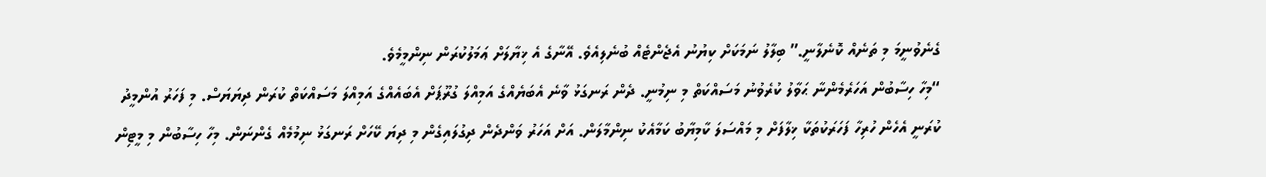ގެނެވުނީމަ މި ތަނެއް ކޮނެލާނީ.” ބިލާލު ނަމަކަށް ކިޔުނު އެޖެންޓެއް ބުނެލިއެވެ. އޭނާގެ އެ ޚިޔާލަށް ޢަމަލުކުރަން ނިންމީމެވެ.
“މިހާ ހިސާބުން އަހަރެމެންނާ ޙަވާލު ކުރެވުނު މަސައްކަތް މި ނިމުނީ. ދެން ރަނގަޅު ވާނެ އެބަޔެއްގެ އަމިއްލަ ގުރޫޕަށް އެބައެއްގެ އަމިއްލަ މަސައްކަތް ކުރަން ދިޔަޔަސް. މި ފަހަރު އުންމީދު ކުރަނީ އެހެން ހުރިހާ ފަހަރަކުތަކާ ޚިލާފަށް މި މައްސަލަ ކާމިޔާބު ކަމާއެކު ނިންމާލަން. އަށް އަހަރު ވަންދެން ދިގުލައިގެން މި ދިޔަ ކޭހަށް ރަނގަޅު ނިމުމެއް ގެންނަން. މިހާ ހިސާބުން މި މީޓިން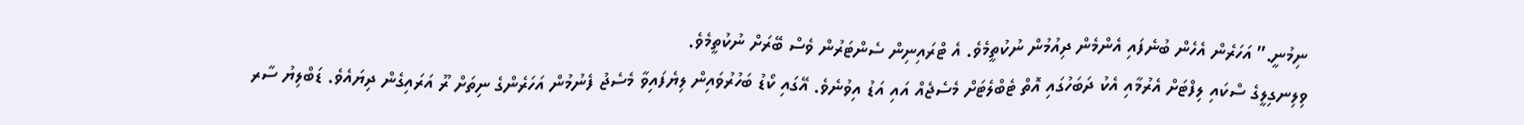ނިމުނީ.” އަހަރެން އެހެން ބުނެފައި އެންމެން ދިއުމުން ނުކުތީމެވެ. އެ ޓްރައިނިން ސެންޓަރުން ވެސް ބޭރަށް ނުކުތީމެވެ.
ވިލިނގިލީގެ ސްކައި ލިފްޓަށް އެރުމާއި އެކު ދަބަހުގައި އޮތް ޓެބްލެޓަށް މެސެޖެއް އައި އަޑު އިވުނެވެ. އޭގައި ކޯޑު ބަހުރުވައިން ލިޔެފައިވާ މެސެޖު ފެނުމުން އަހަރެންގެ ނިތަށް ރޫ އަރައިގެން ދިޔައެވެ. ޑަބްލިޔު ސާރ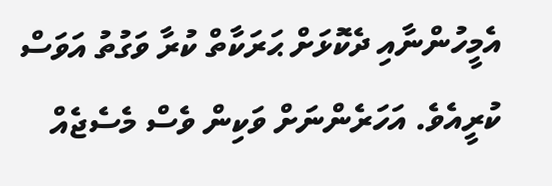އެމީހުންނާއި ދެކޮޅަށް ޙަރަކާތް ކުރާ ވަގުތު އަވަސް ކުރީއެވެ. އަހަރެންނަށް ވަކިން ވެސް މެސެޖެއް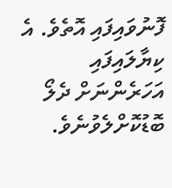ފޮނުވައިފައި އޮތެވެ. އެ ކިޔާލައިފައި އަހަރެންނަށް ދެލޯ ބޮޑުކޮށްލެވުނެވެ.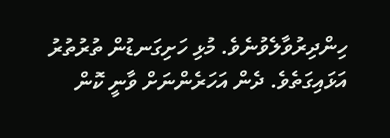ހިންދިރުވާލެވުނެވެ. މުޅި ހަށިގަނޑުން ތުރުތުރު އަޅައިގަތެވެ. ދެން އަހަރެންނަށް ވާނީ ކޮން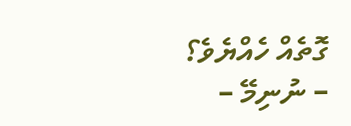ގޮތެއް ހެއްޔެވެ؟
– ނުނިމޭ –